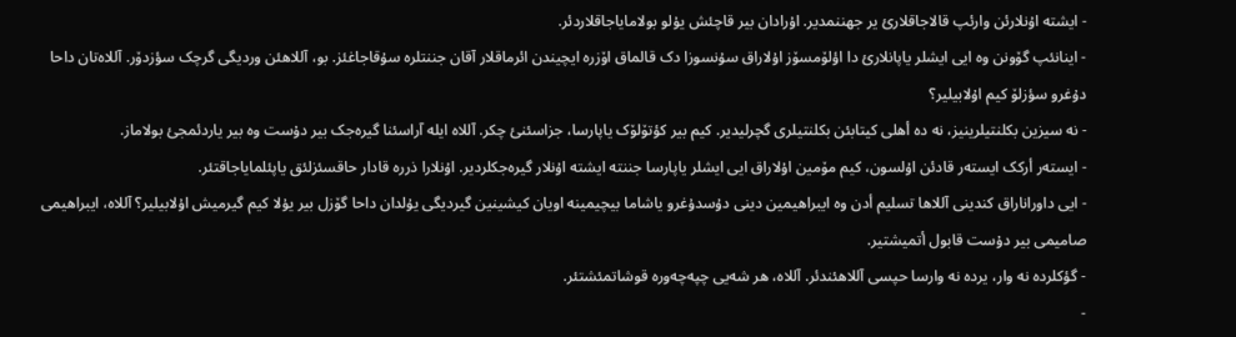- ایشتە اۇنلارئن وارئپ قالاجاقلارئ یر جهننمدیر. اۇرادان بیر قاچئش یۇلو بولامایاجاقلاردئر.
- اینانئپ گۆونن وە ایی ایشلر یاپانلارئ دا اؤلۆمسۆز اۇلاراق سۇنسوزا دک قالماق اۆزرە ایچیندن ائرماقلار آقان جننتلرە سۇقاجاغئز. بو، آللاهئن وردیگی گرچک سؤزدۆر. آللاەتان داحا دۇغرو سؤزلۆ کیم اۇلابیلیر؟
- نە سیزین بکلنتیلرینیز، نە دە أهلی کیتابئن بکلنتیلری گچرلیدیر. کیم بیر کؤتۆلۆک یاپارسا، جزاسئنئ چکر. آللاە ایلە آراسئنا گیرەجک بیر دۇست وە بیر یاردئمجئ بولاماز.
- ایستەر أرکک ایستەر قادئن اۇلسون، کیم مۆمین اۇلاراق ایی ایشلر یاپارسا جننتە ایشتە اۇنلار گیرەجکلردیر. اۇنلارا ذررە قادار حاقسئزلئق یاپئلمایاجاقتئر.
- ایی داوراناراق کندینی آللاها تسلیم أدن وە ایبراهیمین دینی دۇسدۇغرو یاشاما بیچیمینە اویان کیشینین گیردیگی یۇلدان داحا گۆزل بیر یۇلا کیم گیرمیش اۇلابیلیر؟ آللاە، ایبراهیمی صامیمی بیر دۇست قابول أتمیشتیر.
- گؤکلردە نە وار، یردە نە وارسا حپسی آللاهئندئر. آللاە، هر شەیی چپەچەورە قوشاتمئشتئر.
-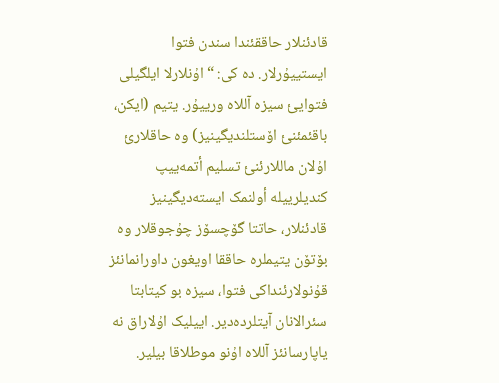قادئنلار حاققئندا سندن فتوا ایستییۇرلار. دە کی: “اۇنلارلا ایلگیلی فتوایئ سیزە آللاە ورییۇر. یتیم (ایکن، باقئمئنئ اۆستلندیگینیز) وە حاقلارئ اۇلان ماللارئنئ تسلیم أتمەییپ کندیلرییلە أولنمک ایستەدیگینیز قادئنلار، حاتتا گۆچسۆز چۇجوقلار وە بۆتۆن یتیملرە حاققا اویغون داورانمانئز قۇنولارئنداکی فتوا، سیزە بو کیتابتا سئرالانان آیتلردەدیر. اییلیک اۇلاراق نە یاپارسانئز آللاە اۇنو موطلاقا بیلیر.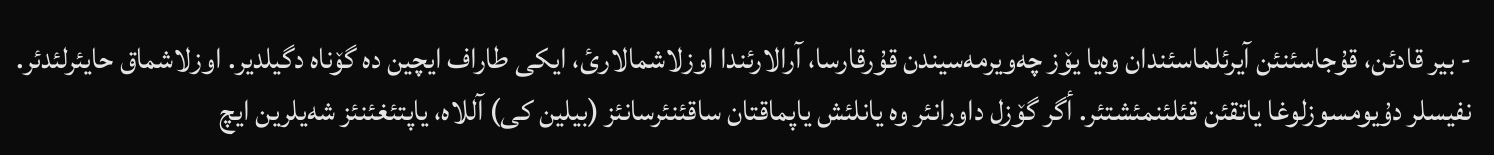- بیر قادئن، قۇجاسئنئن آیرئلماسئندان وەیا یۆز چەویرمەسیندن قۇرقارسا، آرالارئندا اوزلاشمالارئ، ایکی طاراف ایچین دە گۆناە دگیلدیر. اوزلاشماق حایئرلئدئر. نفیسلر دۇیومسوزلوغا یاتقئن قئلئنمئشتئر. أگر گۆزل داورانئر وە یانلئش یاپماقتان ساقئنئرسانئز (بیلین کی) آللاە، یاپتئغئنئز شەیلرین ایچ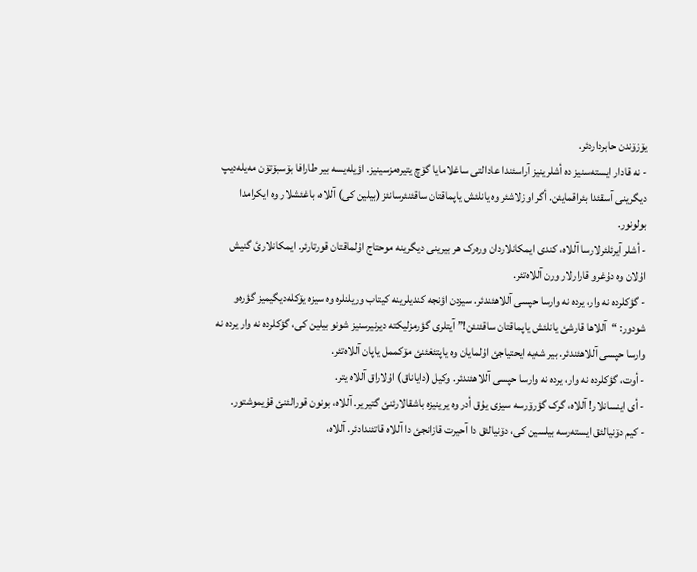یۆزۆندن حابرداردئر.
- نە قادار ایستەسنیز دە أشلرینیز آراسئندا عادالتی ساغلامایا گۆچ یتیرەمزسینیز. اؤیلەیسە بیر طارافا بۆسبۆتۆن مەیلەدیپ دیگرینی آسقئدا بئراقمایئن. أگر اوزلاشئر وە یانلئش یاپماقتان ساقئنئرسانئز (بیلین کی) آللاە، باغئشلار وە ایکرامدا بولونور.
- أشلر آیرئلئرلارسا آللاە، کندی ایمکانلاردان ورەرک هر بیرینی دیگرینە موحتاج اۇلماقتان قورتارئر. ایمکانلارئ گنیش اۇلان وە دۇغرو قارارلار ورن آللاەتئر.
- گؤکلردە نە وار، یردە نە وارسا حپسی آللاهئندئر. سیزدن اؤنجە کندیلرینە کیتاب وریلنلرە وە سیزە یۆکلەدیگیمیز گؤرەو شودور: “آللاها قارشئ یانلئش یاپماقتان ساقئنئن!” آیتلری گؤرمزلیکتە دیرنیرسنیز شونو بیلین کی، گؤکلردە نە وار یردە نە وارسا حپسی آللاهئندئر. بیر شەیە ایحتیاجئ اۇلمایان وە یاپتئغئنئ مۆکممل یاپان آللاەتئر.
- أوت، گؤکلردە نە وار، یردە نە وارسا حپسی آللاهئندئر. وکیل (دایاناق) اۇلاراق آللاە یتر.
- أی اینسانلار! آللاە، گرک گؤرۆرسە سیزی یۇق أدر وە یرینیزە باشقالارئنئ گتیریر. آللاە، بونون قورالئنئ قۇیموشتور.
- کیم دۆنیالئق ایستەرسە بیلسین کی، دۆنیالئق دا آحیرت قازانجئ دا آللاە قاتئندادئر. آللاە،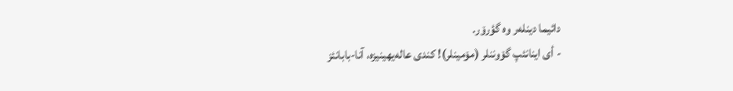دائیما دینلەر وە گؤرۆر.
- أی اینانئپ گۆوننلر (مۆمینلر)! کندی عالەیهینیزە، آنا-بابانئز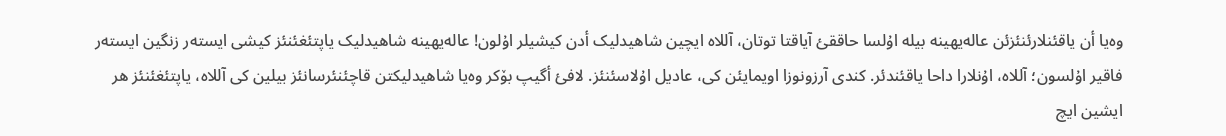وەیا أن یاقئنلارئنئزئن عالەیهینە بیلە اۇلسا حاققئ آیاقتا توتان، آللاە ایچین شاهیدلیک أدن کیشیلر اۇلون! عالەیهینە شاهیدلیک یاپتئغئنئز کیشی ایستەر زنگین ایستەر فاقیر اۇلسون؛ آللاە، اۇنلارا داحا یاقئندئر. کندی آرزونوزا اویمایئن کی، عادیل اۇلاسئنئز. لافئ أگیپ بۆکر وەیا شاهیدلیکتن قاچئنئرسانئز بیلین کی آللاە، یاپتئغئنئز هر ایشین ایچ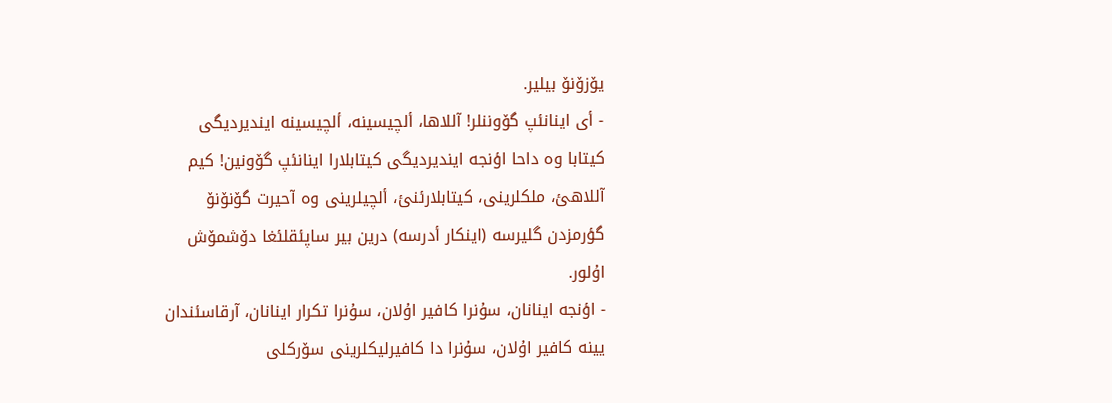یۆزۆنۆ بیلیر.
- أی اینانئپ گۆوننلر! آللاها، ألچیسینە، ألچیسینە ایندیردیگی کیتابا وە داحا اؤنجە ایندیردیگی کیتابلارا اینانئپ گۆونین! کیم آللاهئ، ملکلرینی، کیتابلارئنئ، ألچیلرینی وە آحیرت گۆنۆنۆ گؤرمزدن گلیرسە (اینکار أدرسە) درین بیر ساپئقلئغا دۆشمۆش اۇلور.
- اؤنجە اینانان، سۇنرا کافیر اۇلان، سۇنرا تکرار اینانان، آرقاسئندان یینە کافیر اۇلان، سۇنرا دا کافیرلیکلرینی سۆرکلی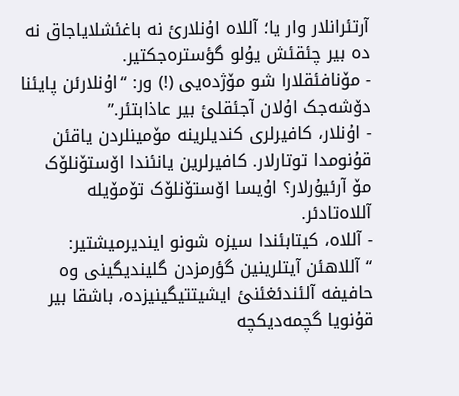آرتئرانلار وار یا؛ آللاە اۇنلارئ نە باغئشلایاجاق نە دە بیر چئقئش یۇلو گؤسترەجکتیر.
- مۆنافئقلارا شو مۆژدەیی (!) ور: “اۇنلارئن پایئنا دۆشەجک اۇلان آجئقلئ بیر عاذابتئر.”
- اۇنلار، کافیرلری کندیلرینە مۆمینلردن یاقئن قۇنومدا توتارلار. کافیرلرین یانئندا اۆستۆنلۆک مۆ آرئیۇرلار؟ اۇیسا اۆستۆنلۆک تۆمۆیلە آللاەتادئر.
- آللاە، کیتابئندا سیزە شونو ایندیرمیشتیر: “آللاهئن آیتلرینین گؤرمزدن گلیندیگینی وە حافیفە آلئندئغئنئ ایشیتتیگینیزدە، باشقا بیر قۇنویا گچمەدیکچە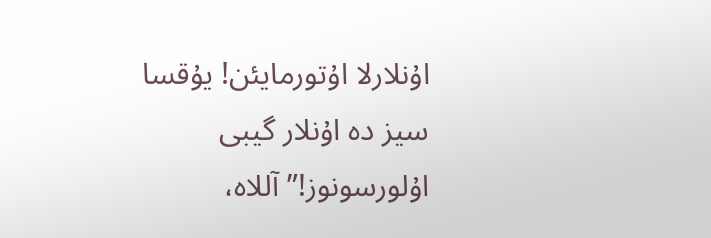اۇنلارلا اۇتورمایئن! یۇقسا سیز دە اۇنلار گیبی اۇلورسونوز!” آللاە،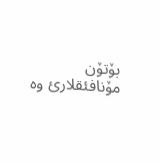بۆتۆن مۆنافئقلارئ وە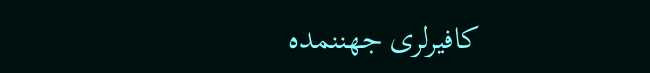کافیرلری جهننمدە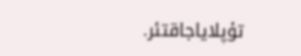تۇپلایاجاقتئر.